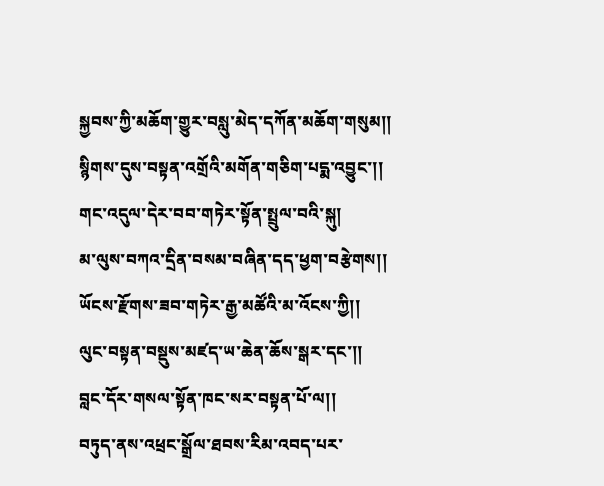སྐྱབས་ཀྱི་མཆོག་གྱུར་བསླུ་མེད་དཀོན་མཆོག་གསུམ།།
སྙིགས་དུས་བསྟན་འགྲོའི་མགོན་གཅིག་པདྨ་འབྱུང་།།
གང་འདུལ་དེར་བབ་གཏེར་སྟོན་སྤྲུལ་བའི་སྐུ།
མ་ལུས་བཀའ་དྲིན་བསམ་བཞིན་དད་ཕྱག་བརྩེགས།།
ཡོངས་རྫོགས་ཟབ་གཏེར་རྒྱ་མཚོའི་མ་འོངས་ཀྱི།།
ལུང་བསྟན་བསྡུས་མཛད་ཡ་ཆེན་ཆོས་སྒར་དང་།།
བླང་དོར་གསལ་སྟོན་ཁང་སར་བསྟན་པོ་ལ།།
བཏུད་ནས་འཕྲང་སྒྲོལ་ཐབས་རིམ་འབད་པར་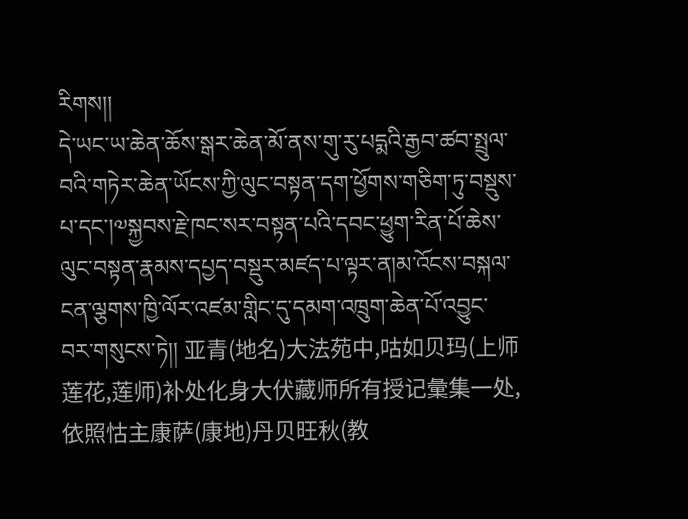རིགས།།
དེ་ཡང་ཡ་ཆེན་ཆོས་སྒར་ཆེན་མོ་ནས་གུ་རུ་པདྨའི་རྒྱབ་ཚབ་སྤྲུལ་བའི་གཏེར་ཆེན་ཡོངས་ཀྱི་ལུང་བསྟན་དག་ཕྱོགས་གཅིག་ཏུ་བསྡུས་པ་དང་།༧སྐྱབས་རྗེ་ཁང་སར་བསྟན་པའི་དབང་ཕྱུག་རིན་པོ་ཆེས་ལུང་བསྟན་རྣམས་དཔྱད་བསྡུར་མཛད་པ་ལྟར་ན།མ་འོངས་བསྐལ་ངན་ལྕགས་ཁྱི་ལོར་འཛམ་གླིང་དུ་དམག་འཁྲུག་ཆེན་པོ་འབྱུང་བར་གསུངས་ཏེ།། 亚青(地名)大法苑中,咕如贝玛(上师莲花,莲师)补处化身大伏藏师所有授记彙集一处,依照怙主康萨(康地)丹贝旺秋(教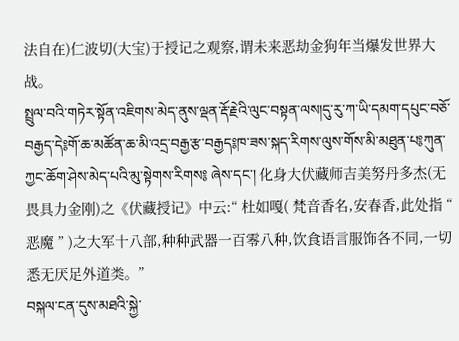法自在)仁波切(大宝)于授记之观察,谓未来恶劫金狗年当爆发世界大战。
སྤྲུལ་བའི་གཏེར་སྟོན་འཇིགས་མེད་ནུས་ལྡན་རྡོ་རྗེའི་ལུང་བསྟན་ལས།དུ་རུ་ཀ་ཡི་དམག་དཔུང་བཅོ་བརྒྱད་དེ༔གོ་ཆ་མཚོན་ཆ་མི་འདྲ་བརྒྱ་རྩ་བརྒྱད༔ཁ་ཟས་སྐད་རིགས་ལུས་གོས་མི་མཐུན་པ༔ཀུན་ཀྱང་ཆོག་ཤེས་མེད་པའི་མུ་སྟེགས་རིགས༔ ཞེས་དང་། 化身大伏藏师吉美努丹多杰(无畏具力金刚)之《伏藏授记》中云:“ 杜如嘎( 梵音香名,安春香,此处指 “ 恶魔 ” )之大军十八部,种种武器一百零八种,饮食语言服饰各不同,一切悉无厌足外道类。”
བསྐལ་ངན་དུས་མཐའི་སྐྱེ་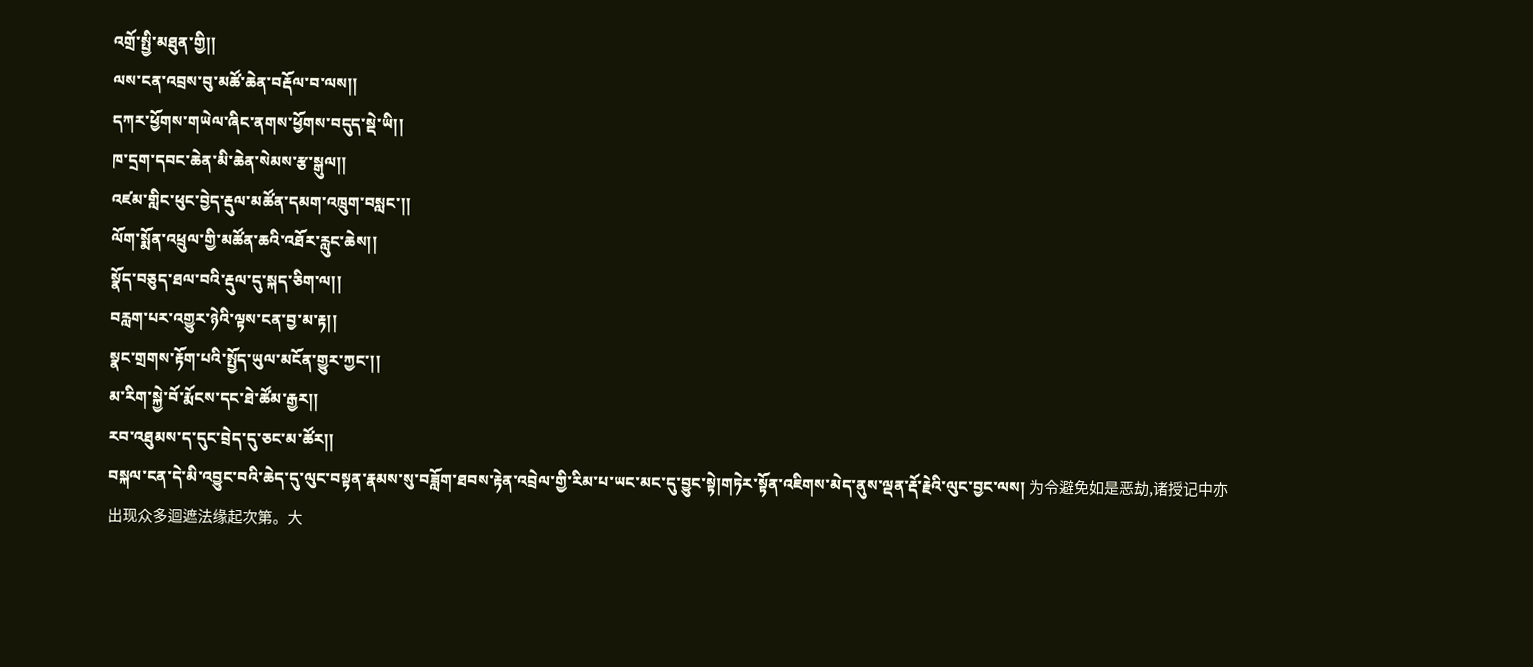འགྲོ་སྤྱི་མཐུན་གྱི།།
ལས་ངན་འབྲས་བུ་མཚོ་ཆེན་བརྡོལ་བ་ལས།།
དཀར་ཕྱོགས་གཡེལ་ཞིང་ནགས་ཕྱོགས་བདུད་སྡེ་ཡི།།
ཁ་དྲག་དབང་ཆེན་མི་ཆེན་སེམས་རྩ་སྒུལ།།
འཛམ་གླིང་ཕུང་བྱེད་རྡུལ་མཚོན་དམག་འཁྲུག་བསླང་།།
ལོག་སྨོན་འཕྲུལ་གྱི་མཚོན་ཆའི་འཐོར་རླུང་ཆེས།།
སྣོད་བཅུད་ཐལ་བའི་རྡུལ་དུ་སྐད་ཅིག་ལ།།
བརླག་པར་འགྱུར་ཉེའི་ལྟས་ངན་བྱ་མ་རྟ།།
སྣང་གྲགས་རྟོག་པའི་སྤྱོད་ཡུལ་མངོན་གྱུར་ཀྱང་།།
མ་རིག་སྐྱེ་བོ་རྨོངས་དང་ཐེ་ཚོམ་རྒྱར།།
རབ་འཐུམས་ད་དུང་བྲེད་དུ་ཅང་མ་ཚོར།།
བསྐལ་ངན་དེ་མི་འབྱུང་བའི་ཆེད་དུ་ལུང་བསྟན་རྣམས་སུ་བཟློག་ཐབས་རྟེན་འབྲེལ་གྱི་རིམ་པ་ཡང་མང་དུ་བྱུང་སྟེ།གཏེར་སྟོན་འཇིགས་མེད་ནུས་ལྡན་རྡོ་རྗེའི་ལུང་བྱང་ལས། 为令避免如是恶劫,诸授记中亦出现众多迴遮法缘起次第。大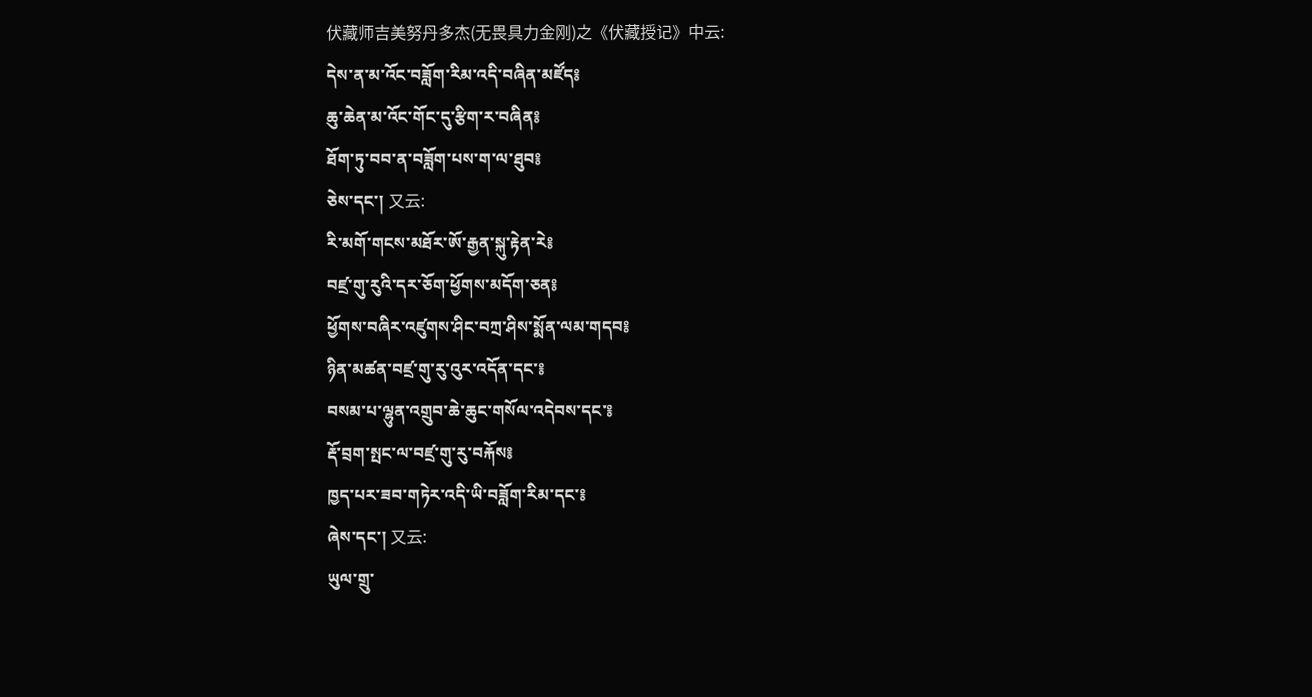伏藏师吉美努丹多杰(无畏具力金刚)之《伏藏授记》中云:
དེས་ན་མ་འོང་བཟློག་རིམ་འདི་བཞིན་མཛོད༔
ཆུ་ཆེན་མ་འོང་གོང་དུ་རྩིག་ར་བཞིན༔
ཐོག་ཏུ་བབ་ན་བཟློག་པས་ག་ལ་ཐུབ༔
ཅེས་དང་། 又云:
རི་མགོ་གངས་མཐོར་ཨོ་རྒྱན་སྐུ་རྟེན་རེ༔
བཛྲ་གུ་རུའི་དར་ཅོག་ཕྱོགས་མདོག་ཅན༔
ཕྱོགས་བཞིར་འཛུགས་ཤིང་བཀྲ་ཤིས་སྨོན་ལམ་གདབ༔
ཉིན་མཚན་བཛྲ་གུ་རུ་འུར་འདོན་དང་༔
བསམ་པ་ལྷུན་འགྲུབ་ཆེ་ཆུང་གསོལ་འདེབས་དང་༔
རྡོ་བྲག་སྤང་ལ་བཛྲ་གུ་རུ་བརྐོས༔
ཁྱད་པར་ཟབ་གཏེར་འདི་ཡི་བཟློག་རིམ་དང་༔
ཞེས་དང་། 又云:
ཡུལ་གྲུ་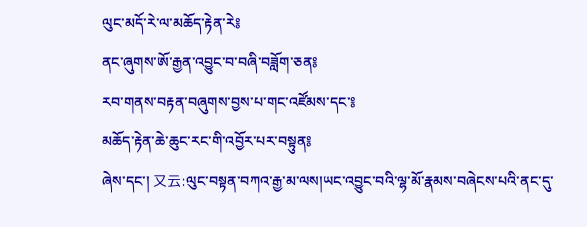ལུང་མདོ་རེ་ལ་མཆོད་རྟེན་རེ༔
ནང་ཞུགས་ཨོ་རྒྱན་འབྱུང་བ་བཞི་བཟློག་ཅན༔
རབ་གནས་བརྟན་བཞུགས་བྱས་པ་གང་འཛོམས་དང་༔
མཆོད་རྟེན་ཆེ་ཆུང་རང་གི་འབྱོར་པར་བསྟུན༔
ཞེས་དང་། 又云:ལུང་བསྟན་བཀའ་རྒྱ་མ་ལས།ཡང་འབྱུང་བའི་ལྷ་མོ་རྣམས་བཞེངས་པའི་ནང་དུ་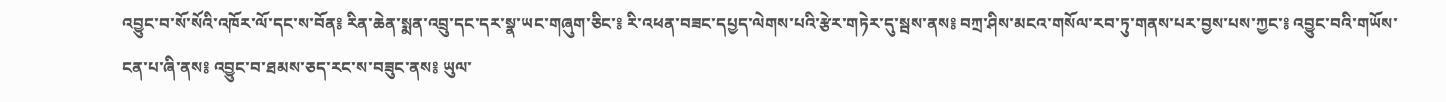འབྱུང་བ་སོ་སོའི་འཁོར་ལོ་དང་ས་བོན༔ རིན་ཆེན་སྨན་འབྲུ་དང་དར་སྣ་ཡང་གཞུག་ཅིང་༔ རི་འཕན་བཟང་དཔྱད་ལེགས་པའི་རྩེར་གཏེར་དུ་སྦས་ནས༔ བཀྲ་ཤིས་མངའ་གསོལ་རབ་ཏུ་གནས་པར་བྱས་པས་ཀྱང་༔ འབྱུང་བའི་གཡོས་ངན་པ་ཞི་ནས༔ འབྱུང་བ་ཐམས་ཅད་རང་ས་བཟུང་ནས༔ ཡུལ་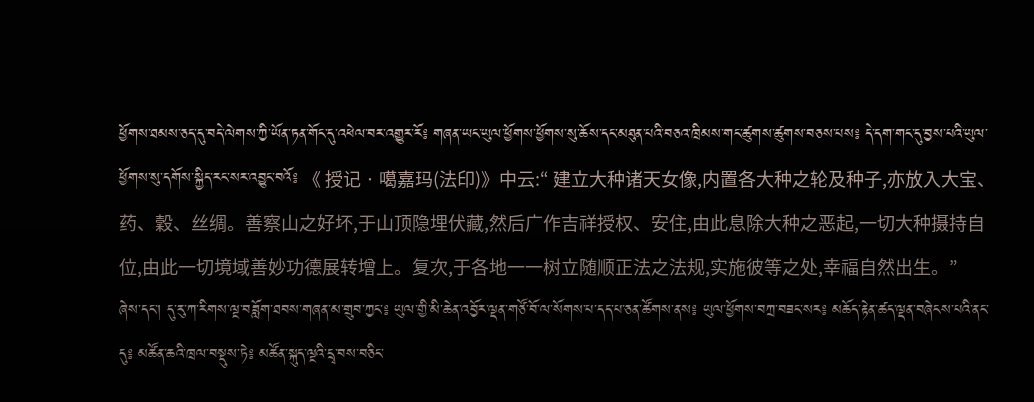ཕྱོགས་ཐམས་ཅད་དུ་བདེ་ལེགས་ཀྱི་ཡོན་ཏན་གོང་དུ་འཕེལ་བར་འགྱུར་རོ༔ གཞན་ཡང་ཡུལ་ཕྱོགས་ཕྱོགས་སུ་ཆོས་དང་མཐུན་པའི་བཅའ་ཁྲིམས་གང་ཚུགས་ཚུགས་བཅས་པས༔ དེ་དག་གང་དུ་བྱས་པའི་ཡུལ་ཕྱོགས་སུ་དགོས་སྐྱིད་རང་སར་འབྱུང་བའོ༔ 《 授记 · 噶嘉玛(法印)》中云:“ 建立大种诸天女像,内置各大种之轮及种子,亦放入大宝、药、穀、丝绸。善察山之好坏,于山顶隐埋伏藏,然后广作吉祥授权、安住,由此息除大种之恶起,一切大种摄持自位,由此一切境域善妙功德展转增上。复次,于各地一一树立随顺正法之法规,实施彼等之处,幸福自然出生。”
ཞེས་དང་། དུ་རུ་ཀ་རིགས་ལྔ་བཟློག་ཐབས་གཞན་མ་གྲུབ་ཀྱང་༔ ཡུལ་གྱི་མི་ཆེན་འབྱོར་ལྡན་གཙོ་བོ་ལ་སོགས་པ་དད་པ་ཅན་ཚོགས་ནས༔ ཡུལ་ཕྱོགས་བཀྲ་བཟང་སར༔ མཆོད་རྟེན་ཚད་ལྡན་བཞེངས་པའི་ནང་དུ༔ མཚོན་ཆའི་ཁྲལ་བསྡུས་ཏེ༔ མཚོན་སྐུད་ལྔའི་དྲྭ་བས་བཅིང་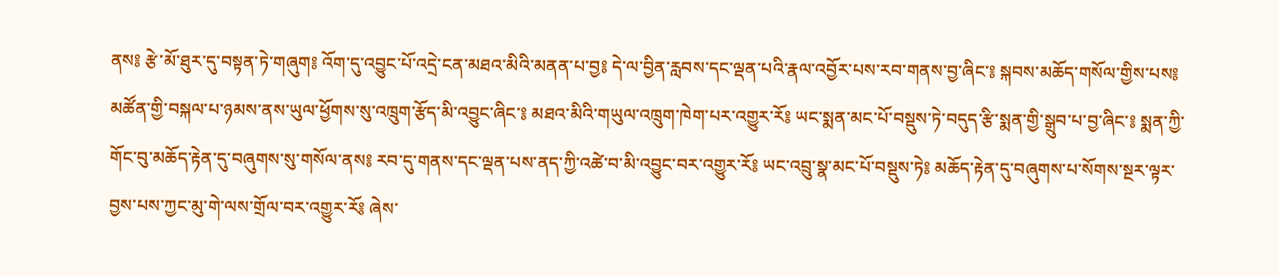ནས༔ རྩེ་མོ་ཐུར་དུ་བསྟན་ཏེ་གཞུག༔ འོག་དུ་འབྱུང་པོ་འདྲེ་ངན་མཐའ་མིའི་མནན་པ་བྱ༔ དེ་ལ་བྱིན་རླབས་དང་ལྡན་པའི་རྣལ་འབྱོར་པས་རབ་གནས་བྱ་ཞིང་༔ སྐབས་མཆོད་གསོལ་གྱིས་པས༔ མཚོན་གྱི་བསྐལ་པ་ཉམས་ནས་ཡུལ་ཕྱོགས་སུ་འཁྲུག་རྩོད་མི་འབྱུང་ཞིང་༔ མཐའ་མིའི་གཡུལ་འཁྲུག་ཁེག་པར་འགྱུར་རོ༔ ཡང་སྨན་མང་པོ་བསྡུས་ཏེ་བདུད་རྩི་སྨན་གྱི་སྒྲུབ་པ་བྱ་ཞིང་༔ སྨན་ཀྱི་གོང་བུ་མཆོད་རྟེན་དུ་བཞུགས་སུ་གསོལ་ནས༔ རབ་དུ་གནས་དང་ལྡན་པས་ནད་ཀྱི་འཚེ་བ་མི་འབྱུང་བར་འགྱུར་རོ༔ ཡང་འབྲུ་སྣ་མང་པོ་བསྡུས་ཏེ༔ མཆོད་རྟེན་དུ་བཞུགས་པ་སོགས་སྔར་ལྟར་བྱས་པས་ཀྱང་མུ་གེ་ལས་གྲོལ་བར་འགྱུར་རོ༔ ཞེས་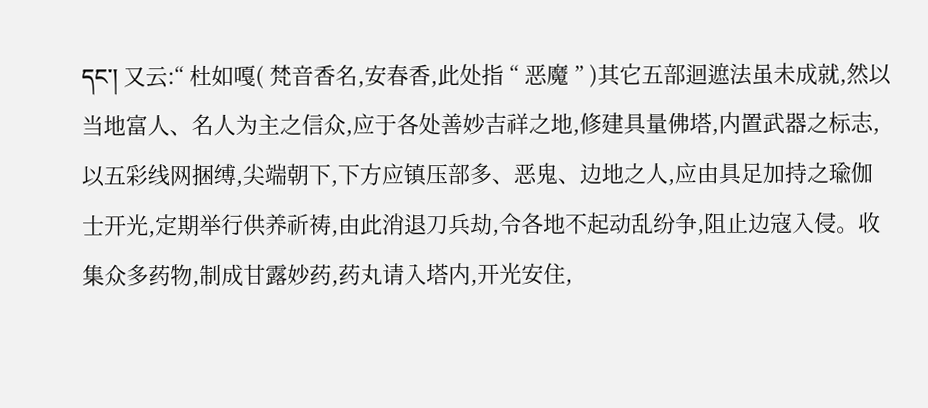དང་། 又云:“ 杜如嘎( 梵音香名,安春香,此处指 “ 恶魔 ” )其它五部迴遮法虽未成就,然以当地富人、名人为主之信众,应于各处善妙吉祥之地,修建具量佛塔,内置武器之标志,以五彩线网捆缚,尖端朝下,下方应镇压部多、恶鬼、边地之人,应由具足加持之瑜伽士开光,定期举行供养祈祷,由此消退刀兵劫,令各地不起动乱纷争,阻止边寇入侵。收集众多药物,制成甘露妙药,药丸请入塔内,开光安住,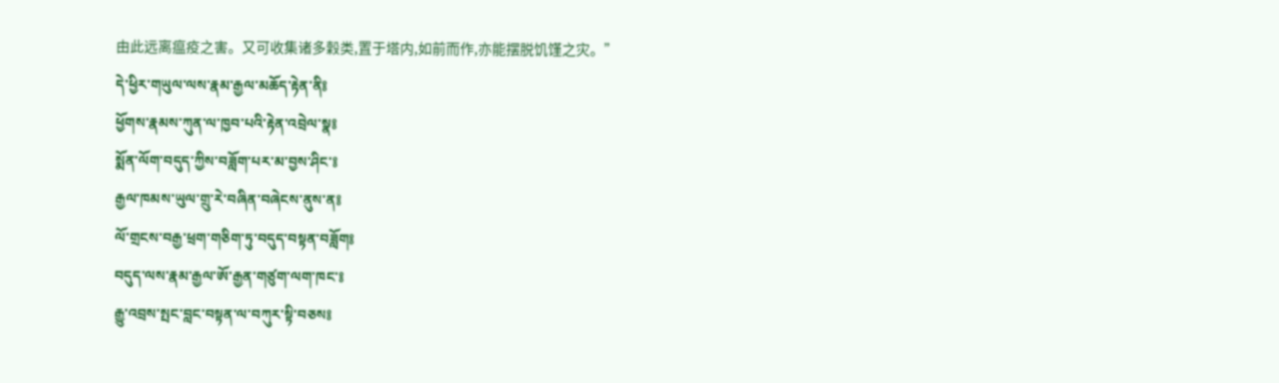由此远离瘟疫之害。又可收集诸多穀类,置于塔内,如前而作,亦能摆脱饥馑之灾。”
དེ་ཕྱིར་གཡུལ་ལས་རྣམ་རྒྱལ་མཆོད་རྟེན་ནི༔
ཕྱོགས་རྣམས་ཀུན་ལ་ཁྱབ་པའི་རྟེན་འབྲེལ་སྣ༔
སྨོན་ལོག་བདུད་ཀྱིས་བཟློག་པར་མ་བྱས་ཤིང་༔
རྒྱལ་ཁམས་ཡུལ་གྲུ་རེ་བཞིན་བཞེངས་ནུས་ན༔
ལོ་གྲངས་བརྒྱ་ཕྲག་གཅིག་ཏུ་བདུད་བསྟན་བཟློག༔
བདུད་ལས་རྣམ་རྒྱལ་ཨོ་རྒྱན་གཙུག་ལག་ཁང་༔
རྒྱུ་འབྲས་སྤང་བླང་བསྟན་ལ་བཀུར་སྟི་བཅས༔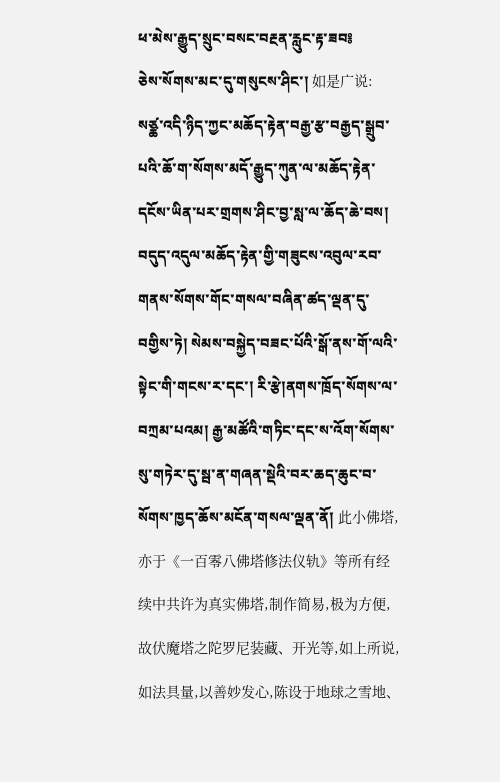ཕ་མེས་རྒྱུད་སྲུང་བསང་བརྔན་རླུང་རྟ་ཟབ༔
ཅེས་སོགས་མང་དུ་གསུངས་ཤིང་། 如是广说:
སཙྪ་འདི་ཉིད་ཀྱང་མཆོད་རྟེན་བརྒྱ་རྩ་བརྒྱད་སྒྲུབ་པའི་ཆོ་ག་སོགས་མདོ་རྒྱུད་ཀུན་ལ་མཆོད་རྟེན་དངོས་ཡིན་པར་གྲགས་ཤིང་བྱ་སླ་ལ་ཆོད་ཆེ་བས། བདུད་འདུལ་མཆོད་རྟེན་གྱི་གཟུངས་འབུལ་རབ་གནས་སོགས་གོང་གསལ་བཞིན་ཚད་ལྡན་དུ་བགྱིས་ཏེ། སེམས་བསྐྱེད་བཟང་པོའི་སྒོ་ནས་གོ་ལའི་སྟེང་གི་གངས་ར་དང་། རི་རྩེ།ནགས་ཁྲོད་སོགས་ལ་བཀྲམ་པའམ། རྒྱ་མཚོའི་གཏིང་དང་ས་འོག་སོགས་སུ་གཏེར་དུ་སྦ་ན་གཞན་སྡེའི་བར་ཆད་ཆུང་བ་སོགས་ཁྱད་ཆོས་མངོན་གསལ་ལྡན་ནོ། 此小佛塔,亦于《一百零八佛塔修法仪轨》等所有经续中共许为真实佛塔,制作简易,极为方便,故伏魔塔之陀罗尼装藏、开光等,如上所说,如法具量,以善妙发心,陈设于地球之雪地、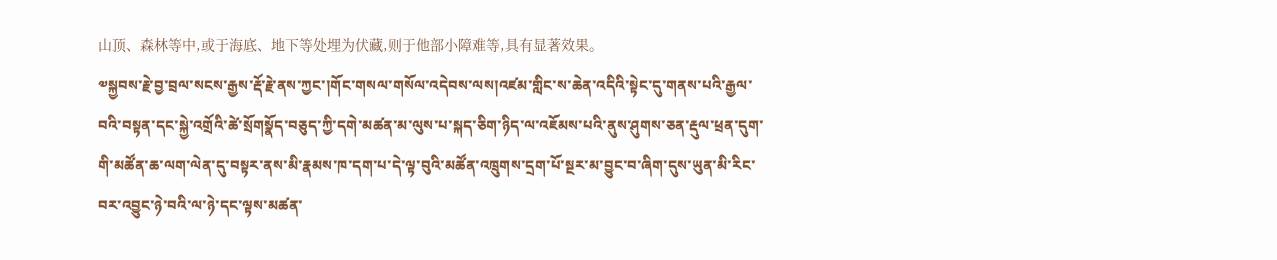山顶、森林等中,或于海底、地下等处埋为伏藏,则于他部小障难等,具有显著效果。
༧སྐྱབས་རྗེ་བྱ་བྲལ་སངས་རྒྱས་རྡོ་རྗེ་ནས་ཀྱང་།གོང་གསལ་གསོལ་འདེབས་ལས།འཛམ་གླིང་ས་ཆེན་འདིའི་སྟེང་དུ་གནས་པའི་རྒྱལ་བའི་བསྟན་དང་སྐྱེ་འགྲོའི་ཚེ་སྲོགསྣོད་བཅུད་ཀྱི་དགེ་མཚན་མ་ལུས་པ་སྐད་ཅིག་ཉིད་ལ་འཇོམས་པའི་ནུས་ཤུགས་ཅན་རྡུལ་ཕྲན་དུག་གི་མཚོན་ཆ་ལག་ལེན་དུ་བསྟར་ནས་མི་རྣམས་ཁ་དག་པ་དེ་ལྟ་བུའི་མཚོན་འཁྲུགས་དྲག་པོ་སྔར་མ་བྱུང་བ་ཞིག་དུས་ཡུན་མི་རིང་བར་འབྱུང་ཉེ་བའི་ལ་ཉེ་དང་ལྟས་མཚན་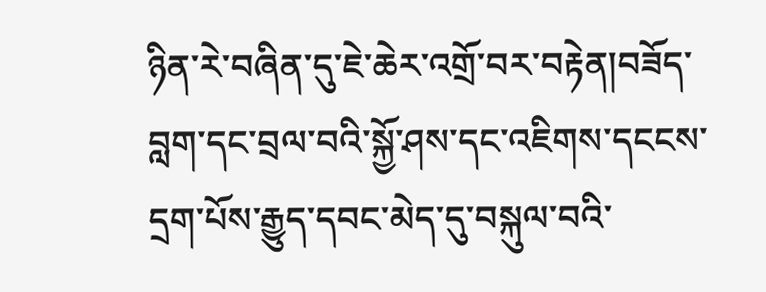ཉིན་རེ་བཞིན་དུ་ཇེ་ཆེར་འགྲོ་བར་བརྟེན།བཟོད་བླག་དང་བྲལ་བའི་སྐྱོ་ཤས་དང་འཇིགས་དངངས་དྲག་པོས་རྒྱུད་དབང་མེད་དུ་བསྐུལ་བའི་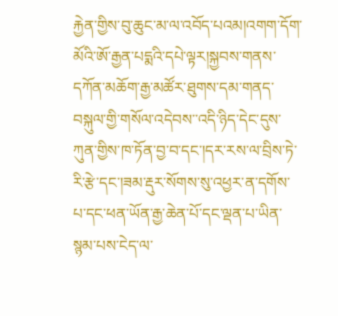རྐྱེན་གྱིས་བུ་ཆུང་མ་ལ་འབོད་པའམ།འགག་དོག་མོའི་ཨོ་རྒྱན་པདྨའི་དཔེ་ལྟར།སྐྱབས་གནས་དཀོན་མཆོག་རྒྱ་མཚོར་ཐུགས་དམ་གནད་བསྐུལ་གྱི་གསོལ་འདེབས་་འདི་ཉིད་དེང་དུས་ཀུན་གྱིས་ཁ་ཏོན་བྱ་བ་དང་།དར་རས་ལ་བྲིས་ཏེ་རི་རྩེ་དང་།ཟམ་རྡུར་སོགས་སུ་འཕྱར་ན་དགོས་པ་དང་ཕན་ཡོན་རྒྱ་ཆེན་པོ་དང་ལྡན་པ་ཡིན་སྙམ་པས་ངེད་ལ་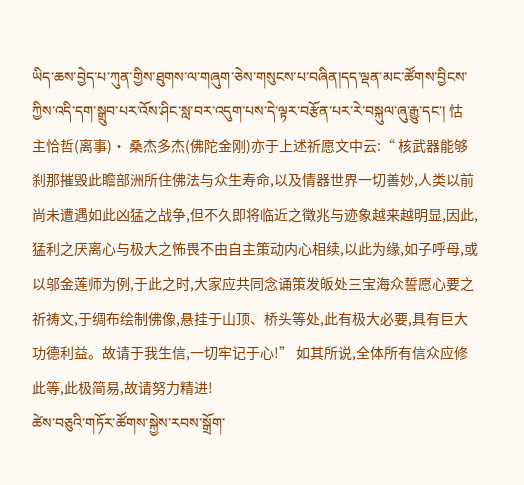ཡིད་ཆས་བྱེད་པ་ཀུན་གྱིས་ཐུགས་ལ་གཞུག་ཅེས་གསུངས་པ་བཞིན།དད་ལྡན་མང་ཚོགས་བྱིངས་ཀྱིས་འདི་དག་སྒྲུབ་པར་འོས་ཤིང་སླ་བར་འདུག་པས་དེ་ལྟར་བརྩོན་པར་རེ་བསྐུལ་ཞུ་རྒྱུ་དང་། 怙主恰哲(离事)· 桑杰多杰(佛陀金刚)亦于上述祈愿文中云:“ 核武器能够刹那摧毁此瞻部洲所住佛法与众生寿命,以及情器世界一切善妙,人类以前尚未遭遇如此凶猛之战争,但不久即将临近之徵兆与迹象越来越明显,因此,猛利之厌离心与极大之怖畏不由自主策动内心相续,以此为缘,如子呼母,或以邬金莲师为例,于此之时,大家应共同念诵策发皈处三宝海众誓愿心要之祈祷文,于绸布绘制佛像,悬挂于山顶、桥头等处,此有极大必要,具有巨大功德利益。故请于我生信,一切牢记于心!” 如其所说,全体所有信众应修此等,此极简易,故请努力精进!
ཚེས་བཅུའི་གཏོར་ཚོགས་སྐྱེས་རབས་སྒྲོག་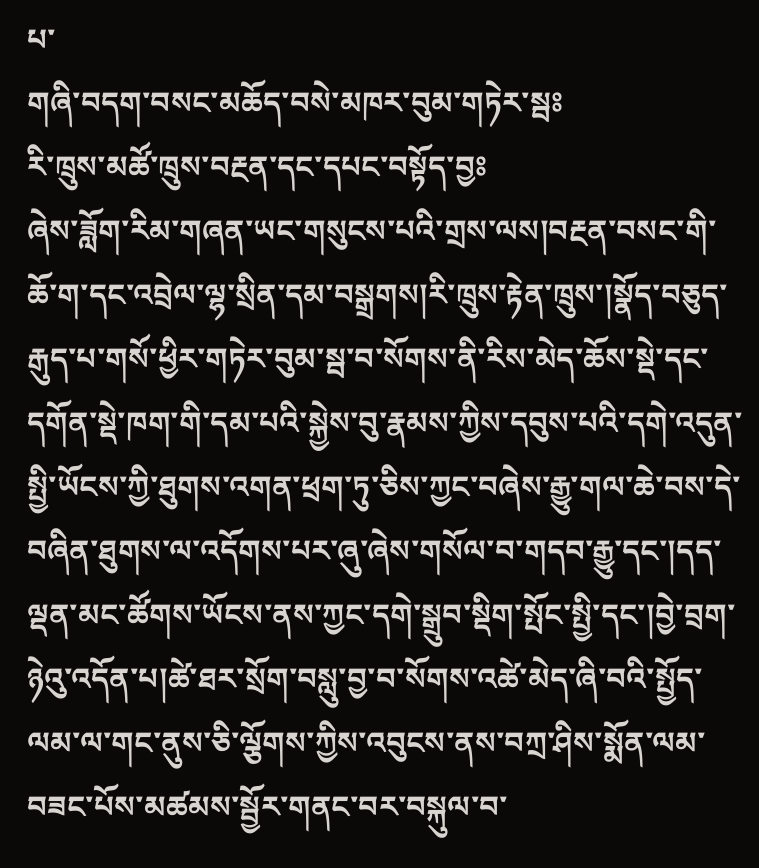པ་
གཞི་བདག་བསང་མཆོད་བསེ་མཁར་བུམ་གཏེར་སྦཿ
རི་ཁྲུས་མཚོ་ཁྲུས་བརྔན་དང་དཔང་བསྟོད་བྱཿ
ཞེས་ཟློག་རིམ་གཞན་ཡང་གསུངས་པའི་གྲས་ལས།བརྔན་བསང་གི་ཆོ་ག་དང་འབྲེལ་ལྷ་སྲིན་དམ་བསྒྲགས།རི་ཁྲུས་རྟེན་ཁྲུས་།སྣོད་བཅུད་རྒུད་པ་གསོ་ཕྱིར་གཏེར་བུམ་སྦ་བ་སོགས་ནི་རིས་མེད་ཆོས་སྡེ་དང་དགོན་སྡེ་ཁག་གི་དམ་པའི་སྐྱེས་བུ་རྣམས་ཀྱིས་དབུས་པའི་དགེ་འདུན་སྤྱི་ཡོངས་ཀྱི་ཐུགས་འགན་ཕྲག་ཏུ་ཅིས་ཀྱང་བཞེས་རྒྱུ་གལ་ཆེ་བས་དེ་བཞིན་ཐུགས་ལ་འདོགས་པར་ཞུ་ཞེས་གསོལ་བ་གདབ་རྒྱུ་དང་།དད་ལྡན་མང་ཚོགས་ཡོངས་ནས་ཀྱང་དགེ་སྒྲུབ་སྡིག་སྤོང་སྤྱི་དང་།བྱེ་བྲག་ཉེའུ་འདོན་པ།ཚེ་ཐར་སྲོག་བསླུ་བྱ་བ་སོགས་འཚེ་མེད་ཞི་བའི་སྤྱོད་ལམ་ལ་གང་ནུས་ཅི་ལྕོགས་ཀྱིས་འབུངས་ནས་བཀྲ་ཤིས་སྨོན་ལམ་བཟང་པོས་མཚམས་སྦྱོར་གནང་བར་བསྐུལ་བ་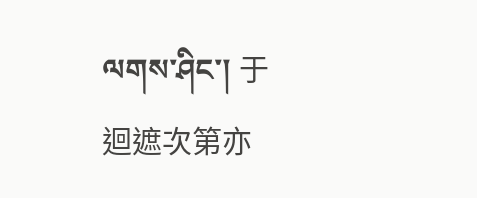ལགས་ཤིང་། 于迴遮次第亦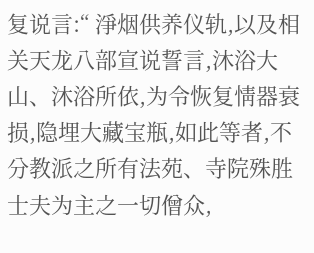复说言:“ 淨烟供养仪轨,以及相关天龙八部宣说誓言,沐浴大山、沐浴所依,为令恢复情器衰损,隐埋大藏宝瓶,如此等者,不分教派之所有法苑、寺院殊胜士夫为主之一切僧众,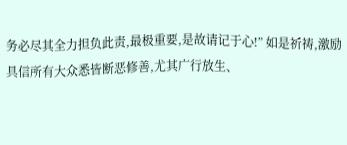务必尽其全力担负此责,最极重要,是故请记于心!” 如是祈祷,激励具信所有大众悉皆断恶修善,尤其广行放生、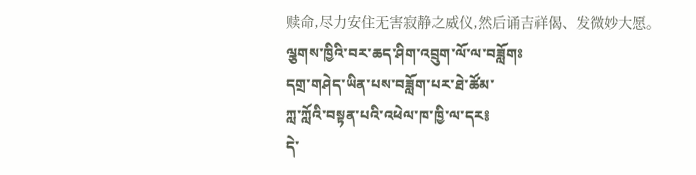赎命,尽力安住无害寂静之威仪,然后诵吉祥偈、发微妙大愿。
ལྕགས་ཁྱིའི་བར་ཆད་ཤིག་འབྲུག་ལོ་ལ་བཟློགཿ
དགྲ་གཤེད་ཡིན་པས་བཟློག་པར་ཐེ་ཚོམ་
ཀླ་ཀློའི་བསྟན་པའི་འཕེལ་ཁ་ཁྱི་ལ་དར༔
དེ་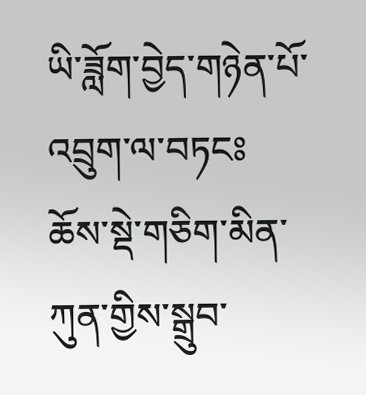ཡི་ཟློག་བྱེད་གཉེན་པོ་འབྲུག་ལ་བཏངཿ
ཆོས་སྡེ་གཅིག་མིན་ཀུན་གྱིས་སྒྲུབ་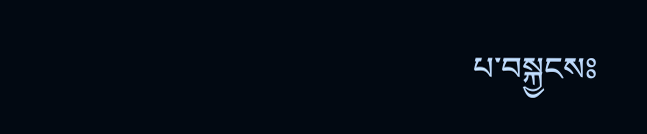པ་བསྐྱངསཿ